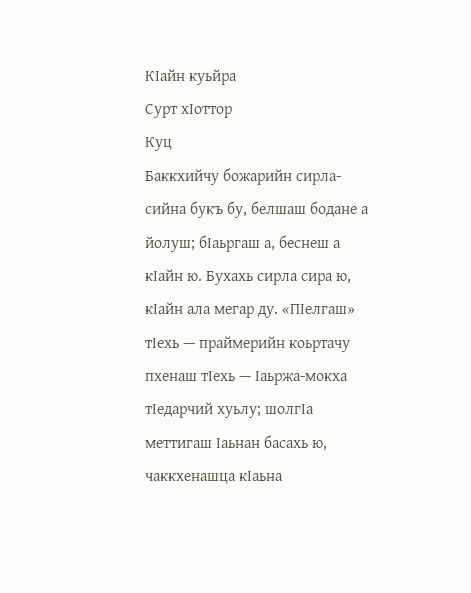КӀайн куьйра
Сурт хӀоттор
Куц
Баккхийчу божарийн сирла-сийна букъ бу, белшаш бодане а йолуш; бӀаьргаш а, беснеш а кӀайн ю. Бухахь сирла сира ю, кӀайн ала мегар ду. «ПӀелгаш» тӀехь — праймерийн коьртачу пхенаш тӀехь — Ӏаьржа-мокха тӀедарчий хуьлу; шолгӀа меттигаш Ӏаьнан басахь ю, чаккхенашца кӀаьна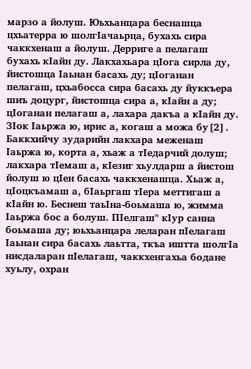марзо а йолуш. Юьхьанцара беснашца цхьатерра ю шолгӀачаьрца, бухахь сира чаккхенаш а йолуш. Дерриге а пелагаш бухахь кӀайн ду. Лакхахьара цӀога сирла ду, йистошца Ӏаьнан басахь ду; цӀоганан пелагаш, цхьабосса сира басахь ду йуккъера шиъ доцург, йистошца сира а, кӀайн а ду; цӀоганан пелагаш а, лахара дакъа а кӀайн ду. ЗӀок Ӏаьржа ю, ирис а, когаш а можа бу[2].
Баккхийчу зударийн лакхара меженаш Ӏаьржа ю, корта а, хьаж а тӀедарчий долуш; лакхара тӀемаш а, кӀезиг хьулдарш а йистош йолуш ю цӀен басахь чаккхенашца. Хьаж а, цӀоцкъамаш а, бӀаьргаш тӀера меттигаш а кӀайн ю. Беснеш таьӀна-боьмаша ю, жимма Ӏаьржа бос а болуш. ПӀелгаш" кӀур санна боьмаша ду; юьхьанцара леларан пӀелагаш Ӏаьнан сира басахь лаьтта, ткъа иштта шолгӀа нисдаларан пӀелагаш, чаккхенгахьа бодане хуьлу, охран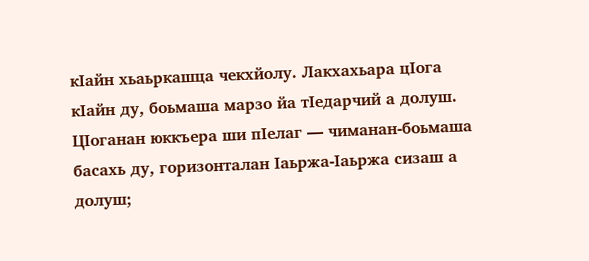кӀайн хьаьркашца чекхйолу. Лакхахьара цӀога кӀайн ду, боьмаша марзо йа тӀедарчий а долуш. ЦӀоганан юккъера ши пӀелаг — чиманан-боьмаша басахь ду, горизонталан Ӏаьржа-Ӏаьржа сизаш а долуш;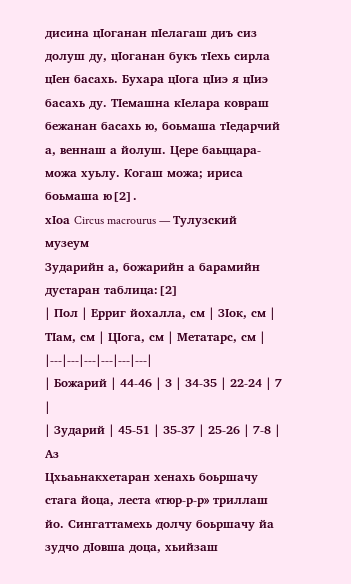дисина цӀоганан пӀелагаш диъ сиз долуш ду, цӀоганан букъ тӀехь сирла цӀен басахь. Бухара цӀога цӀиэ я цӀиэ басахь ду. ТӀемашна кӀелара ковраш бежанан басахь ю, боьмаша тӀедарчий а, веннаш а йолуш. Цере баьццара-можа хуьлу. Когаш можа; ириса боьмаша ю[2].
хIоа Circus macrourus — Тулузский музеум
Зударийн а, божарийн а барамийн дустаран таблица:[2]
| Пол | Ерриг йохалла, см | ЗӀок, см | ТӀам, см | ЦӀога, см | Метатарс, см |
|---|---|---|---|---|---|
| Божарий | 44-46 | 3 | 34-35 | 22-24 | 7 |
| Зударий | 45-51 | 35-37 | 25-26 | 7-8 |
Аз
Цхьаьнакхетаран хенахь боьршачу стага йоца, леста «тюр-р-р» триллаш йо. Сингаттамехь долчу боьршачу йа зудчо дӀовша доца, хьийзаш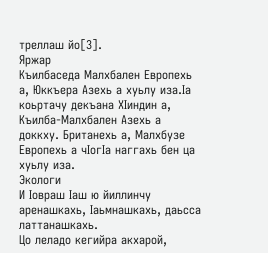треллаш йо[3].
Яржар
Къилбаседа Малхбален Европехь а, Юккъера Азехь а хуьлу иза.Ӏа коьртачу декъана ХӀиндин а, Къилба-Малхбален Азехь а доккху. Британехь а, Малхбузе Европехь а чӀогӀа наггахь бен ца хуьлу иза.
Экологи
И Ӏовраш Ӏаш ю йиллинчу аренашкахь, Ӏаьмнашкахь, даьсса латтанашкахь.
Цо леладо кегийра акхарой,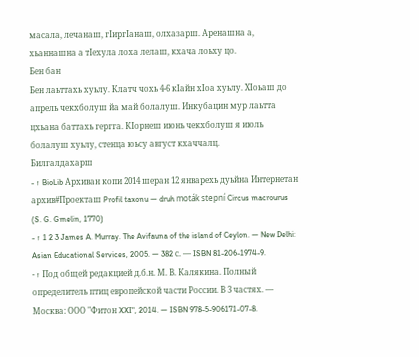масала, лечанаш, гӀиргӀанаш, олхазарш. Аренашна а, хьаннашна а тӀехула лоха лелаш, кхача лоьху цо.
Бен бан
Бен лаьттахь хуьлу. Клатч чохь 4-6 кӀайн хӀоа хуьлу. ХӀоьаш до апрель чекхболуш йа май болалуш. Инкубацин мур лаьтта цхьана баттахь гергга. КӀорнеш июнь чекхболуш я июль болалуш хуьлу, стенца юьсу август кхаччалц.
Билгалдахарш
- ↑ BioLib Архиван копи 2014 шеран 12 январехь дуьйна Интернетан архив#Проекташ Profil taxonu — druh moták stepní Circus macrourus (S. G. Gmelin, 1770)
- ↑ 1 2 3 James A. Murray. The Avifauna of the island of Ceylon. — New Delhi: Asian Educational Services, 2005. — 382 с. — ISBN 81-206-1974-9.
- ↑ Под общей редакцией д.б.н. М. В. Калякина. Полный определитель птиц европейской части России. В 3 частях. — Москва: ООО "Фитон XXI", 2014. — ISBN 978-5-906171-07-8.